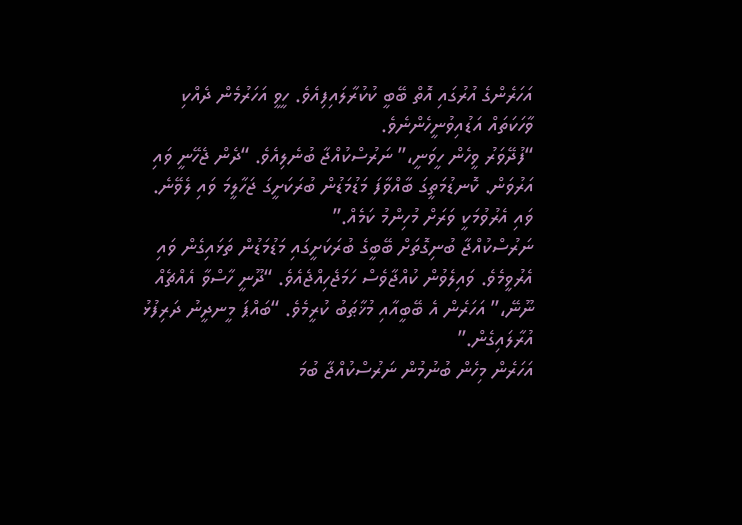އަހަރެންގެ އުރުގައި އޮތް ބޭބީ ކުކުރާލައިފިއެވެ. ހީވީ އަހަރުމެން ދެއްކި ވާހަކަތައް އަޑުއިވުނީހެންނެވެ.
“ފުދޭވަރު ވީހެން ހީވަނީ،” ނަރުސްކުއްޖާ ބުނެލިއެވެ. “ދެން ޖެހޭނީ ވައި އަރުވަން. ކޮނޑުމަތީގަ ބާއްވާފަ މަޑުމަޑުން ބުރަކަށީގަ ޖަހާލީމަ ވައި ލެވޭނެ. ވައި އެރުވުމަކީ ވަރަށް މުހިންމު ކަމެއް.”
ނަރުސްކުއްޖާ ބުނިގޮތަށް ބޭބީގެ ބުރަކަށީގައި މަޑުމަޑުން ތަޅައިގެން ވައި އެރުވީމެވެ. ވައިލެވުން ކުއްޖާވެސް ހަމަޖެހިއްޖެއެވެ. “ދޫނީ ހާސްވާ އެއްޗެއް ނޫނޭ،” އަހަރެން އެ ބޭބީއާއި މުޚާޠަބު ކުރީމެވެ. “ބައްޕަ މީނދީނު ދަރިފުޅު އުރާލައިގެން.”
އަހަރެން މިހެން ބުނުމުން ނަރުސްކުއްޖާ ބުމަ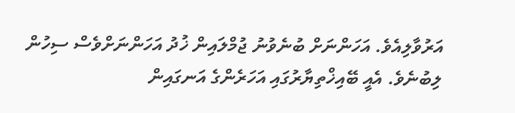އަރުވާލިއެވެ. އަހަންނަށް ބުނެވުނު ޖުމްލައިން ޚުދު އަހަންނަށްވެސް ސިހުން ލިބުނެވެ. އެއީ ބޭއިޚްތިޔާރުގައި އަހަރެންގެ އަނގައިން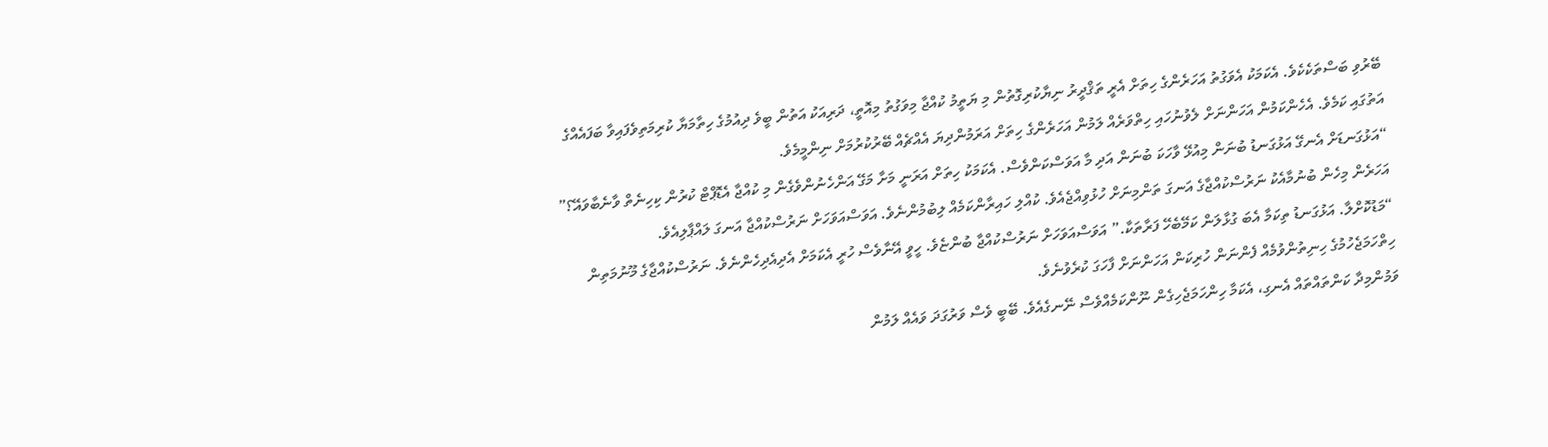ބޭރުވި ބަސްތަކެކެވެ. އެކަމަކު އެވަގުތު އަހަރެންގެ ހިތަށް އެރީ ތަޤްދީރު ނިޔާކުރިގޮތުން މި ޔަތީމު ކުއްޖާ މިވަގުތު މިއޮތީ، ދަރިއަކު އަތުން ބީވެ ދިއުމުގެ ހިތާމަޔާ ކުރިމަތިވެފައިވާ ބަފައެއްގެ އަތުގައި ކަމެވެ. އެހެންކަމުން އަހަންނަށް ލެވުނުހައި ހިތްވަރެއް ލަމުން އަހަރެންގެ ހިތަށް އަރަމުންދިޔަ އެއްޗެއް ބޭރުކުރުމަށް ނިންމީމެވެ.
“އަޅުގަނޑަށް އެނގޭ އަޅުގަނޑު ބުނަން މިއުޅޭ ވާހަކަ ބުނަން އަދި މާ އަވަސްކަންވެސް. އެކަމަކު ހިތަށް އަރަނީ މަށާ މަގޭ އަންހެނުންވެގެން މި ކުއްޖާ އެޑޮޕްޓް ކުރުން ކިހިނެތް ވާނެބާވައޭ؟”
އަހަރެން މިހެން ބުނުމާއެކު ނަރުސްކުއްޖާގެ އަނގަ ތަންމިނަށް ހުޅުވިއްޖެއެވެ. ކުއްލި ހައިރާންކަމެއް ލިބުމުންނެވެ. އަވަސްއަވަހަށް ނަރުސްކުއްޖާ އަނގަ ލައްޕާލިއެވެ.
“މަޑުކޮށްލާ. އަޅުގަނޑު ތިކަމާ އެބަ ގުޅާލަން ކަމޭބެހޭ ފަރާތަކާ.” އަވަސްއަވަހަށް ނަރުސްކުއްޖާ ބުންޏެވެ. ހީވީ އޭނާވެސް ހުރީ އެކަމަށް އެދިއެދިހެންނެވެ. ނަރުސްކުއްޖާގެ މޫނުމަތިން ހިތްހަމަޖެހުމުގެ ހިނިތުންވުމެއް ފެންނަން ހުރިކަން އަހަންނަށް ފާހަގަ ކުރެވުނެވެ.
ވަމުންމިދާ ކަންތައްތައް އެނގި، އެކަމާ ހިންހަމަޖެހިގެން ނޫންކަމެއްވެސް ނޭނގެއެވެ. ބޭބީ ވެސް ވަރުގަދަ ވައެއް ލަމުން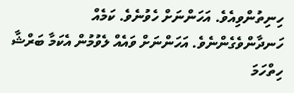ހިނިތުންވިއެވެ. އަހަންނަށް ހެވުނެވެ. ކަމެއް ހަނދާންވެގެންނެވެ. އަހަންނަށް ވައެއް ލެވުމުން އެކަމާ ބަރްޝާ ހިތްހަމަ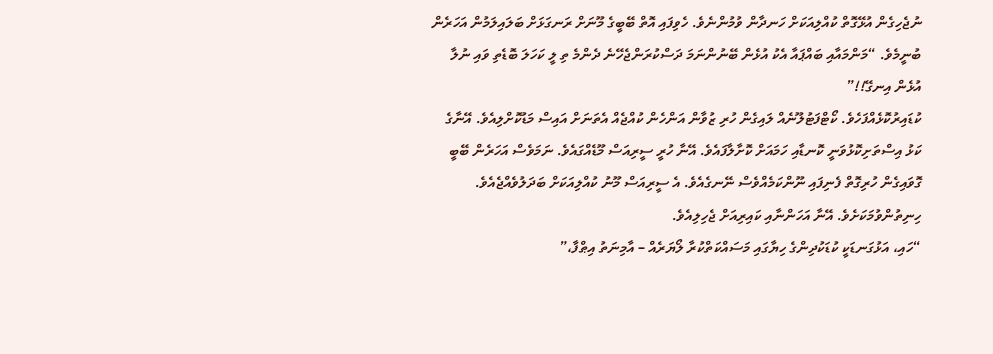ނުޖެހިގެން އުޅޭގޮތް ކުއްލިއަކަށް ހަނދާން ވުމުންނެވެ. ހެވިފައި އޮތް ބޭބީގެ މޫނަށް ރަނގަޅަށް ބަލައިލަމުން އަހަރެން ބުނީމެވެ. “މަންމައާއި ބައްޕައާ އެކު އުޅެން ބޭނުންނަމަ ދަސްކުރަންޖެހޭނެ ދެންމެ ތި ލީ ކަހަލަ ބޮޑެތި ވައި ނުލާ އުޅެން އިނގޭ!!”
ކުޑައިރުކޮޅެއްފަހެވެ. ކޯޓްފަޓުލޫނެއް ލައިގެން ހުރި ޒުވާން އަންހެން ކުއްޖެއް އެތަނަށް އައިސް މަޑުކޮށްލިއެވެ. އޭނާގެ ކަޅު އިސްތަށިކޮޅުވަނީ ކޮނޑާއި ހަމައަށް ކޮށާލާފައެވެ. އޭނާ ހުރީ ސީރިއަސް މޫޑެއްގައެވެ. ނަމަވެސް އަހަރެން ބޭބީ ގޮވައިގެން ހުރިގޮތް ފެނިފައި ނޫންކަމެއްވެސް ނޭނގެއެވެ. އެ ސީރިއަސް މޫނު ކުއްލިއަކަށް ބަދަލުވެއްޖެއެވެ. ހިނިތުންވުމަކަށެވެ. އޭނާ އަހަންނާއި ކައިރިއަށް ޖެހިލިއެވެ.
“ހައި، އަޅުގަނޑަކީ ކުޑަކުދިންގެ ހިޔާގައި މަސައްކަތްކުރާ ލޯޔަރެއް – އާމިނަތު އިޠްފާ،”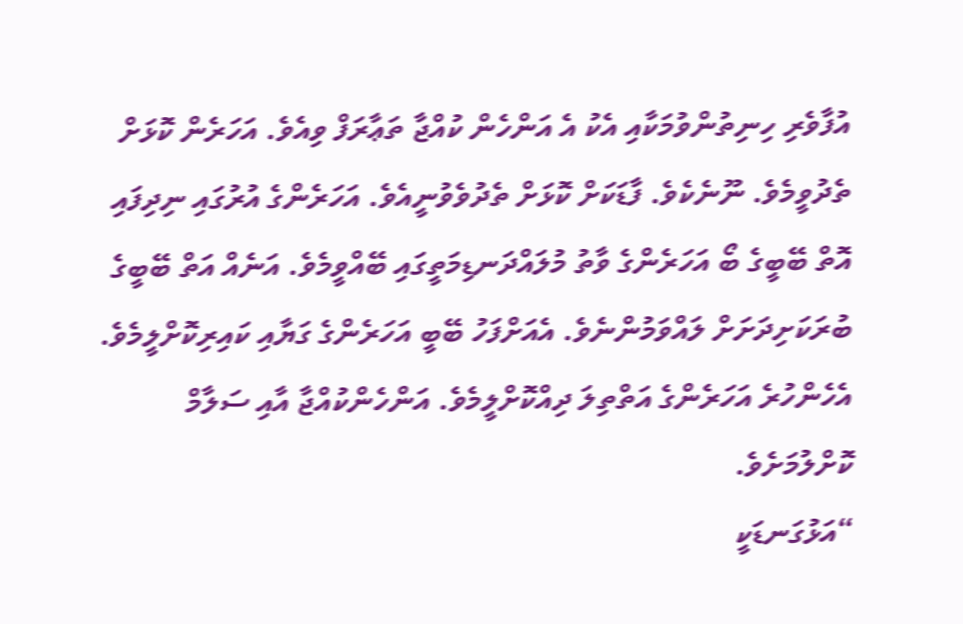އުފާވެރި ހިނިތުންވުމަކާއި އެކު އެ އަންހެން ކުއްޖާ ތަޢާރަފް ވިއެވެ. އަހަރެން ކޮޅަށް ތެދުވީމެވެ. ނޫނެކެވެ. ފާޑަކަށް ކޮޅަށް ތެދުވެވުނީއެވެ. އަހަރެންގެ އުރުގައި ނިދިފައި އޮތް ބޭބީގެ ބޯ އަހަރެންގެ ވާތު މުލައްދަނޑިމަތީގައި ބޭއްވީމެވެ. އަނެއް އަތް ބޭބީގެ ބުރަކަށިދަށަށް ލައްވަމުންނެވެ. އެއަށްފަހު ބޭބީ އަހަރެންގެ ގަޔާއި ކައިރިކޮށްލީމެވެ. އެހެންހުރެ އަހަރެންގެ އަތްތިލަ ދިއްކޮށްލީމެވެ. އަންހެންކުއްޖާ އާއި ސަލާމް ކޮށްލުމަށެވެ.
“އަޅުގަނޑަކީ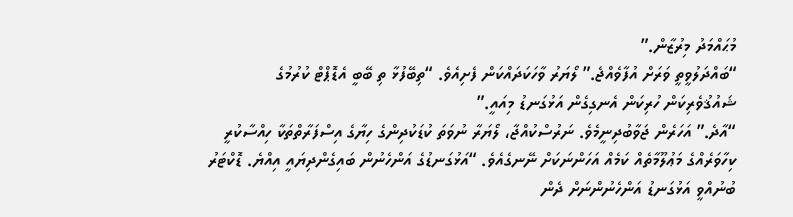މުޙައްމަދު މިރުޒާން.”
“ބައްދަލުވީތީ ވަރަށް އުފާވެއްޖެ.” ލޯޔަރު ވާހަކަދައްކަން ފެށިއެވެ. “ތިބޭފުޅާ ތި ބޭބީ އެޑޮޕްޓް ކުރުމުގެ ޝައުޤުވެރިކަން ހުރިކަން އެނގިގެން އަޅުގަނޑު މިއައީ.”
“އާދެ.” އަހަރެން ޖަވާބުދިނީމެވެ. ނަރުސްކުއްޖާ، ލޯޔަރާ ނުވަތަ ކުޑަކުދިންގެ ހިޔާގެ އިސްފަރާތްތަކާ ހިއްސާކުރީ ކިހާވަރެއްގެ މަޢުލޫމާތެއް ކަމެއް އަހަންނަކަށް ނޭނގެއެވެ. “އަޅުގަނޑުގެ އަންހެނުން ބައިގެންދިޔައީ އިއްޔެ. ޑޮކްޓަރު ބުނުއްވީ އަޅުގަނޑު އަންހެނުންނަށް ދެން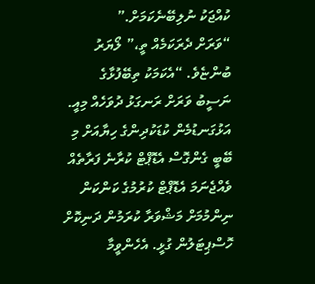ކުއްޖަކު ނުލިބޭނެކަމަށް.”
“ވަރަށް ދެރަކަމެއް ތީ،” ލޯޔަރު ބުންޏެވެ. “އެކަމަކު ތިބޭފުޅާގެ ނަސީބު ވަރަށް ރަނގަޅު ދުވަހެއް މިއީ. އަޅުގަނޑުމެން ކުޑަކުދިންގެ ހިޔާއަށް މި ބޭބީ ގެންގޮސް އެޑޮޕްޓް ކުރާނެ ފަރާތެއް ވެއްޖެނަމަ އެޑޮޕްޓް ކުރުމުގެ ކަންކަން ނިންމުމަށް މަޝްވަރާ ކުރަމުން ދަނިކޮށް ހޮސްޕިޓަލުން ގުޅީ. އެހެންވީމާ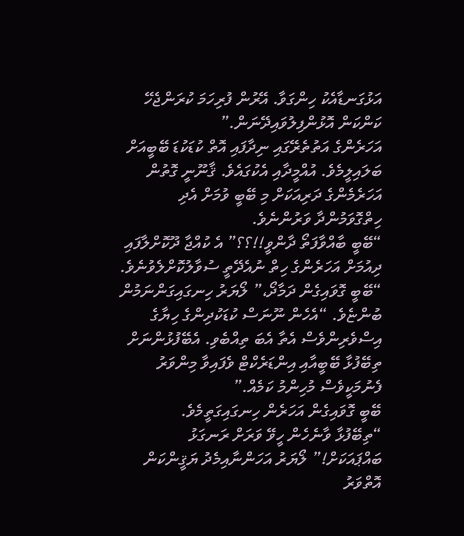އަޅުގަނޑާއެކު ހިންގަވާ. އޭރުން ފުރިހަމަ ކުރަންޖެހޭ ކަންކަން އޮޅުންފިލުވައިދޭނަން.”
އަހަރެންގެ އަތުތެރޭގައި ނިދާފައި އޮތް ކުޑަކުޑަ ބޭބީއަށް ބަލައިލީމެވެ. އުއްމީދާއި އެކުގައެވެ. ޤާނޫނީ ގޮތުން އަހަރެމެންގެ ދަރިއަކަށް މި ބޭބީ ވުމަށް އެދި ހިތްގޮވަމުންދާ ވަރުންނެވެ.
“ބޭބީ ބާއްވާފަތޯ ދާންވީ!!؟؟” އެ ކުއްޖާ ދޫކޮށްލާފައި ދިއުމަށް އަހަރެންގެ ހިތް ނުއެދޭތީ ސުވާލުކޮށްލެވުނެވެ.
“ބޭބީ ގޮވައިގެން ދަމާދޯ،” ލޯޔަރު ހިނގައިގަންނަމުން ބުންޏެވެ. “އެހެން ނޫނަސް ކުޑަކުދިންގެ ހިޔާގެ އިސްވެރިންވެސް އެތާ އެބަ ތިއްބެވި. އެބޭފުޅުންނަށް ތިބޭފުޅާ ބޭބީއާއި އިންޑަރެކްޓް ވެފައިވާ މިންވަރު ފެނުމަކީވެސް މުހިންމު ކަމެއް.”
ބޭބީ ގޮވައިގެން އަހަރެން ހިނގައިގަތީމެވެ.
“ތިބޭފުޅާ ވާނެހެން ހީވޭ ވަރަށް ރަނގަޅު ބައްޕައަކަށް!” ލޯޔަރު އަހަންނާއިމެދު ޔަޤީންކަން އޮތްވަރު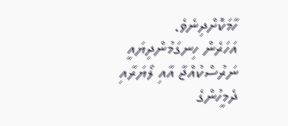ހާމަކޮށްދިނެވެ.
އަހަރެން ހިނގަމުންދިޔައީ ނަރުސްކުއްޖާ އާއި ލޯޔަރާއި ދެމީހުންގެ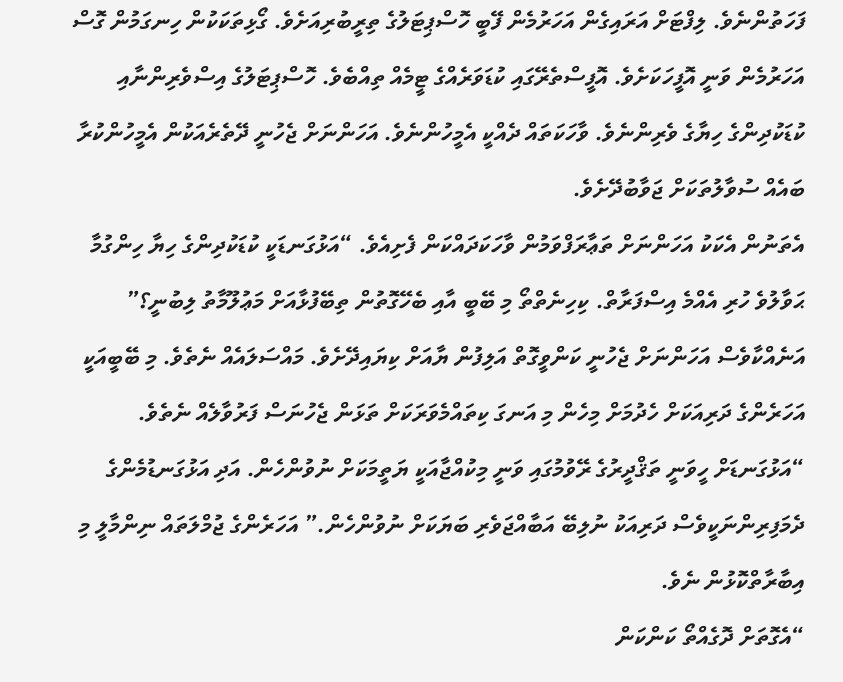ފަހަތުންނެވެ. ލިފްޓަށް އަރައިގެން އަހަރުމެން ފޭބީ ހޮސްޕިޓަލުގެ ތިރީބުރިއަށެވެ. ގޯޅިތަކަކުން ހިނގަމުން ގޮސް އަހަރުމެން ވަނީ އޮފީހަކަށެވެ. އޮފީސްތެރޭގައި ކުޑަވަރެއްގެ ޓީމެއް ތިއްބެވެ. ހޮސްޕިޓަލުގެ އިސްވެރިންނާއި ކުޑަކުދިންގެ ހިޔާގެ ވެރިންނެވެ. ވާހަކަތައް ދެއްކީ އެމީހުންނެވެ. އަހަންނަށް ޖެހުނީ ދޭތެރެއަކުން އެމީހުންކުރާ ބައެއް ސުވާލުތަކަށް ޖަވާބުދޭށެވެ.
އެތަނުން އެކަކު އަހަންނަށް ތަޢާރަފްވަމުން ވާހަކަދައްކަން ފެށިއެވެ. “އަޅުގަނޑަކީ ކުޑަކުދިންގެ ހިޔާ ހިންގުމާ ޙަވާލުވެ ހުރި އެއްމެ އިސްފަރާތް. ކިހިނެތްތޯ މި ބޭބީ އާއި ބެހޭގޮތުން ތިބޭފުޅާއަށް މަޢުލޫމާތު ލިބުނީ؟”
އަނެއްކާވެސް އަހަންނަށް ޖެހުނީ ކަންވީގޮތް އަލިފުން ޔާއަށް ކިޔައިދޭށެވެ. މައްސަލައެއް ނެތެވެ. މި ބޭބީއަކީ އަހަރެންގެ ދަރިއަކަށް ހެދުމަށް މިހެން މި އަނގަ ކިތައްމެވަރަކަށް ތަޅަން ޖެހުނަސް ފަރުވާލެއް ނެތެވެ.
“އަޅުގަނޑަށް ހީވަނީ ތަޤްދީރުގެ ރޭވުމުގައި ވަނީ މިކުއްޖާއަކީ ޔަތީމަކަށް ނުވުންހެން. އަދި އަޅުގަނޑުމެންގެ ދެމަފިރިންނަކީވެސް ދަރިއަކު ނުލިބޭ އަބާއްޖަވެރި ބަޔަކަށް ނުވުންހެން.” އަހަރެންގެ ޖުމްލަތައް ނިންމާލީ މި އިބާރާތްކޮޅުން ނެވެ.
“އެގޮތަށް ދޮގެއްތޯ ކަންކަން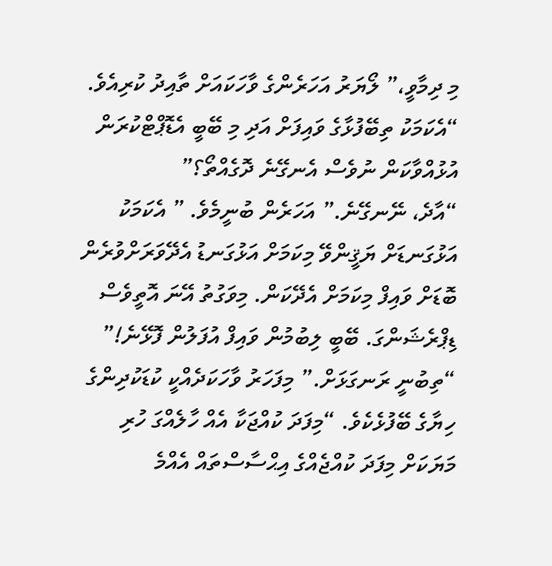މި ދިމާވީ،” ލޯޔަރު އަހަރެންގެ ވާހަކައަށް ތާއިދު ކުރިއެވެ. “އެކަމަކު ތިބޭފުޅާގެ ވައިފަށް އަދި މި ބޭބީ އެޑޮޕްޓްކުރަން އުޅުއްވާކަން ނުވެސް އެނގޭނެ ދޮގެއްތޯ؟”
“އާދެ، ނޭނގޭނެ.” އަހަރެން ބުނީމެވެ. ” އެކަމަކު އަޅުގަނޑަށް ޔަޤީންވޭ މިކަމަށް އަޅުގަނޑު އެދޭވަރަށްވުރެން ބޮޑަށް ވައިފް މިކަމަށް އެދޭކަން. މިވަގުތު އޭނަ އޮތީވެސް ޑިޕްރެޝަންގަ. ބޭބީ ލިބުމުން ވައިފް އުފަލުން ފޮޅޭނެ!”
“ތިބުނީ ރަނގަޅަށް.” މިފަހަރު ވާހަކަދެއްކީ ކުޑަކުދިންގެ ހިޔާގެ ބޭފުޅެކެވެ. “މިފަދަ ކުއްޖަކާ އެއް ހާލެއްގަ ހުރި މަޔަކަށް މިފަދަ ކުއްޖެއްގެ އިޙްސާސްތައް އެއްމެ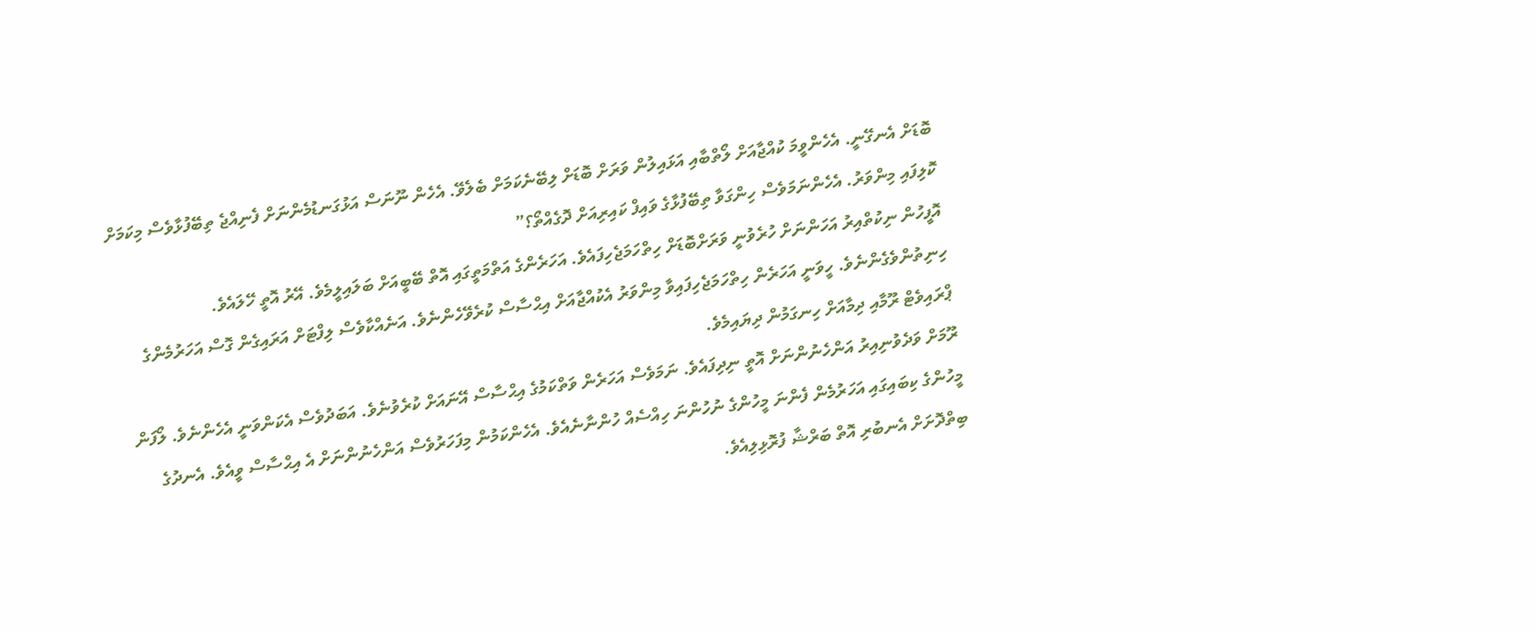ބޮޑަށް އެނގޭނީ. އެހެންވީމަ ކުއްޖާއަށް ލޯތްބާއި އަޅައިލުން ވަރަށް ބޮޑަށް ލިބޭނެކަމަށް ބެލެވޭ. އެހެން ނޫނަސް އަޅުގަނޑުމެންނަށް ފެނިއްޖެ ތިބޭފުޅާވެސް މިކަމަށް ކޮލިފައި މިންވަރު. އެހެންނަމަވެސް ހިންގަވާ ތިބޭފުޅާގެ ވައިފް ކައިރިއަށް ދޮގެއްތޯ؟”
އޮފީހުން ނިކުތްއިރު އަހަންނަށް ހުރެވުނީ ވަރަށްބޮޑަށް ހިތްހަމަޖެހިފައެވެ. އަހަރެންގެ އަތްމަތީގައި އޮތް ބޭބީއަށް ބަލައިލީމެވެ. އޭރު އޮތީ ހޭލައެވެ. ހިނިތުންވެގެންނެވެ. ހީވަނީ އަހަރެން ހިތްހަމަޖެހިފައިވާ މިންވަރު އެކުއްޖާއަށް އިޙްސާސް ކުރެވޭހެންނެވެ. އަނެއްކާވެސް ލިފްޓަށް އަރައިގެން ގޮސް އަހަރުމެންގެ ޕްރައިވެޓް ރޫމާއި ދިމާއަށް ހިނގަމުން ދިޔައިމެވެ.
ރޫމަށް ވަދެވުނިއިރު އަންހެނުންނަށް އޮތީ ނިދިފައެވެ. ނަމަވެސް އަހަރެން ވަތްކަމުގެ އިޙްސާސް އޭނައަށް ކުރެވުނެވެ. އަބަދުވެސް އެކަންވަނީ އެހެންނެވެ. ލޯފަން މީހުންގެ ކިބައިގައި އަހަރުމެން ފެންނަ މީހުންގެ ނުހުންނަ ހިއްސެއް ހުންނާނެއެވެ. އެހެންކަމުން މިފަހަރުވެސް އަންހެނުންނަށް އެ އިޙްސާސް ވީއެވެ. އެނދުގެ ބިތްދޮށަށް އެނބުރި އޮތް ބަރްޝާ ފުރޮޅިލިއެވެ.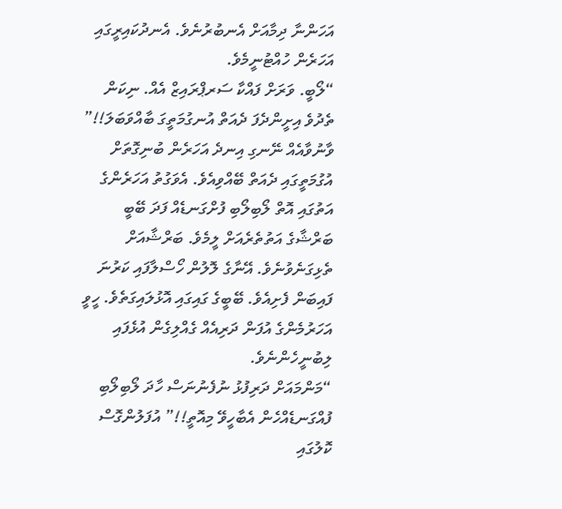އަހަންނާ ދިމާއަށް އެނބުރުނެވެ. އެނދުކައިރީގައި އަހަރެން ހުއްޓުނީމެވެ.
“ލޯބީ. ވަރަށް ފައްކާ ސަރޕްރައިޒް އެއް. ނިކަން ތެދުވެ އިށީންދެފަ ދެއަތް އުނގުމަތީގަ ބާއްވަބަލަ!!”
ވާނުވާއެއް ނޭނގި އިނދެ އަހަރެން ބުނިގޮތަށް އުގުމަތީގައި ދެއަތް ބޭއްވިއެވެ. އެވަގުތު އަހަރެންގެ އަތުގައި އޮތް ލޯބިލޯބި ފުށްގަނޑެއް ފަދަ ބޭބީ ބަރްޝާގެ އަތުތެރެއަށް ލީމެވެ. ބަރްޝާއަށް ތެޅިގަނެވުނެވެ. އޭނާގެ ލޮލުން ހޯސްލާފައި ކަރުނަ ފައިބަން ފެށިއެވެ. ބޭބީގެ ގައިގައި އޮޅުލައިގަތެވެ. ހީވީ އަހަރުމެންގެ އުފަން ދަރިއެއް ގެއްލިގެން އުޅެފައި ލިބުނީހެންނެވެ.
“މަންމައަށް ދަރިފުޅު ނުފެނުނަސް ހާދަ ލޯބިލޯބި ފުއްގަނޑެއްހެން އެބާހީވޭ މިއޮތީ!!” އުފަލުންގޮސް ކޮލުގައި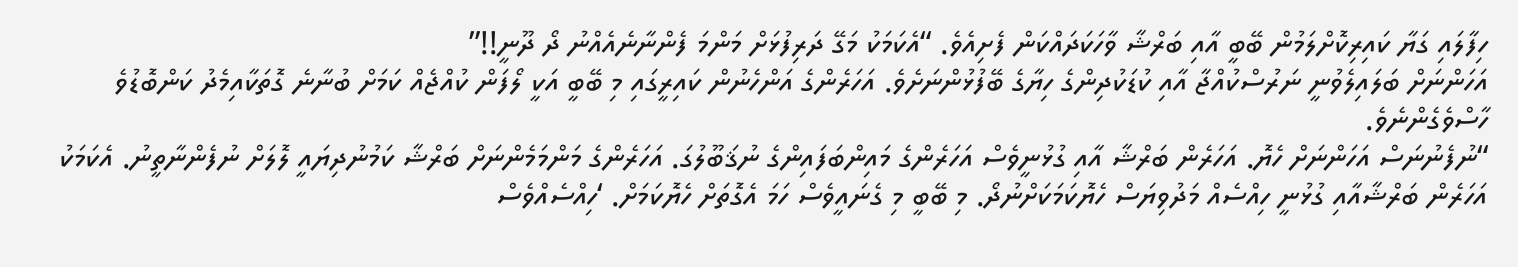ހިފާލައި ގަޔާ ކައިރިކޮށްލަމުން ބޭބީ އާއި ބަރްޝާ ވާހަކަދައްކަން ފެށިއެވެ. “އެކަމަކު މަގޭ ދަރިފުޅަށް މަންމަ ފެންނާނެއެއްނު ދޯ ދޫނީ!!”
އަހަންނަށް ބަލައިލެވުނީ ނަރުސްކުއްޖާ އާއި ކުޑަކުދިންގެ ހިޔާގެ ބޭފުޅުންނަށެވެ. އަހަރެންގެ އަންހެނުން ކައިރީގައި މި ބޭބީ އަކީ ލޯފަން ކުއްޖެއް ކަމަށް ބުނާނެ ގޮތަކާއިމެދު ކަންބޮޑުވެ ހާސްވެގެންނެވެ.
“ނުފެނުނަސް އަހަންނަށް ހެޔޮ. އަހަރެން ބަރްޝާ އާއި ގުޅުނީވެސް އަހަރެންގެ މައިންބަފައިންގެ ނުޤަބޫލުގަ. އަހަރެންގެ މަންމަމެންނަށް ބަރްޝާ ކަމުނުދިޔައީ ލޮލަށް ނުފެންނާތީނު. އެކަމަކު އަހަރެން ބަރްޝާއާއި ގުޅުނީ ހިއްސެއް މަދުވިޔަސް ހެޔޮކަމަކަށްނުދޯ. މި ބޭބީ މި ގެނައީވެސް ހަމަ އެގޮތަށް ހެޔޮކަމަށް. ‘ހިއްސެއްވެސް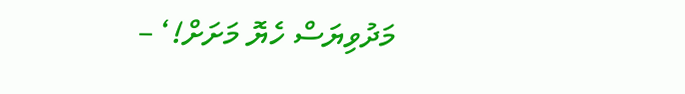މަދުވިޔަސް ހެޔޮ މަށަށް!‘ –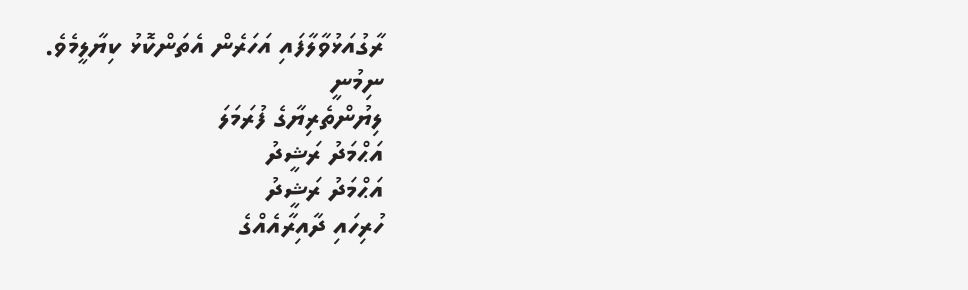ރާގުއަޅުވާލާފައި އަހަރެން އެތަންކޮޅު ކިޔާލީމެވެ.
ނިމުނީ
ލިޔުންތެރިޔާގެ ފުރަމަލަ
އަޙްމަދު ރަޝީދު
އަޙްމަދު ރަޝީދު
ހުރިހައި ދާއިރާއެއްގެ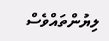ލިޔުންތައްވެސް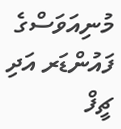މުނިއަވަސްގެ ފައުންޑަރ އަދި ޗީފް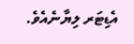އެޑިޓަރ ލިޔާނެއެވެ.